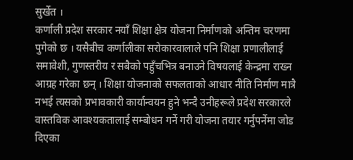सुर्खेत ।
कर्णाली प्रदेश सरकार नयाँ शिक्षा क्षेत्र योजना निर्माणको अन्तिम चरणमा पुगेको छ । यसैबीच कर्णालीका सरोकारवालाले पनि शिक्षा प्रणालीलाई समावेशी, गुणस्तरीय र सबैको पहुँचभित्र बनाउने विषयलाई केन्द्रमा राख्न आग्रह गरेका छन् । शिक्षा योजनाको सफलताको आधार नीति निर्माण मात्रै नभई त्यसको प्रभावकारी कार्यान्वयन हुने भन्दै उनीहरूले प्रदेश सरकारले वास्तविक आवश्यकतालाई सम्बोधन गर्ने गरी योजना तयार गर्नुपर्नेमा जोड दिएका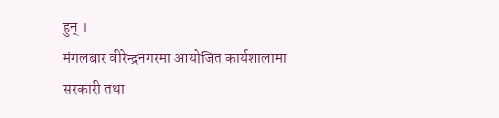हुन् ।
मंगलबार वीरेन्द्रनगरमा आयोजित कार्यशालामा सरकारी तथा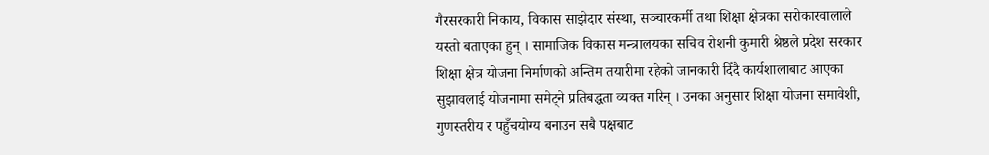गैरसरकारी निकाय, विकास साझेदार संस्था, सञ्चारकर्मी तथा शिक्षा क्षेत्रका सरोकारवालाले यस्तो बताएका हुन् । सामाजिक विकास मन्त्रालयका सचिव रोशनी कुमारी श्रेष्ठले प्रदेश सरकार शिक्षा क्षेत्र योजना निर्माणको अन्तिम तयारीमा रहेको जानकारी दिँदै कार्यशालाबाट आएका सुझावलाई योजनामा समेट्ने प्रतिबद्धता व्यक्त गरिन् । उनका अनुसार शिक्षा योजना समावेशी, गुणस्तरीय र पहुँचयोग्य बनाउन सबै पक्षबाट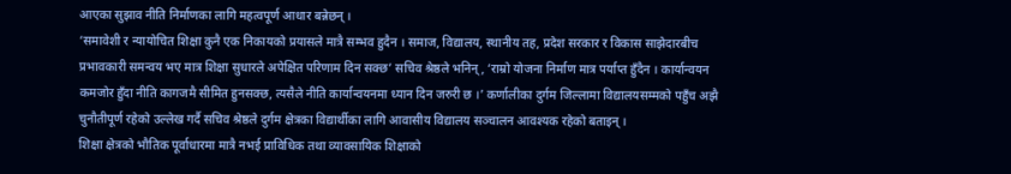आएका सुझाव नीति निर्माणका लागि महत्वपूर्ण आधार बन्नेछन् ।
‘समावेशी र न्यायोचित शिक्षा कुनै एक निकायको प्रयासले मात्रै सम्भव हुदैन । समाज, विद्यालय, स्थानीय तह, प्रदेश सरकार र विकास साझेदारबीच प्रभावकारी समन्वय भए मात्र शिक्षा सुधारले अपेक्षित परिणाम दिन सक्छ’ सचिव श्रेष्ठले भनिन्, ‘राम्रो योजना निर्माण मात्र पर्याप्त हुँदैन । कार्यान्वयन कमजोर हुँदा नीति कागजमै सीमित हुनसक्छ, त्यसैले नीति कार्यान्वयनमा ध्यान दिन जरुरी छ ।’ कर्णालीका दुर्गम जिल्लामा विद्यालयसम्मको पहुँच अझै चुनौतीपूर्ण रहेको उल्लेख गर्दै सचिव श्रेष्ठले दुर्गम क्षेत्रका विद्यार्थीका लागि आवासीय विद्यालय सञ्चालन आवश्यक रहेको बताइन् ।
शिक्षा क्षेत्रको भौतिक पूर्वाधारमा मात्रै नभई प्राविधिक तथा व्यावसायिक शिक्षाको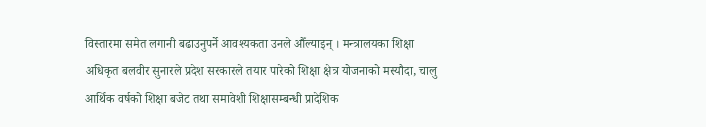विस्तारमा समेत लगानी बढाउनुपर्ने आवश्यकता उनले औँल्याइन् । मन्त्रालयका शिक्षा अधिकृत बलवीर सुनारले प्रदेश सरकारले तयार पारेको शिक्षा क्षेत्र योजनाको मस्यौदा, चालु आर्थिक वर्षको शिक्षा बजेट तथा समावेशी शिक्षासम्बन्धी प्रादेशिक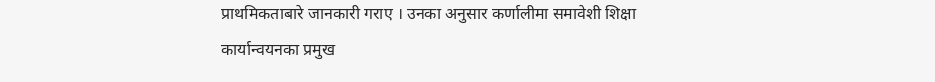प्राथमिकताबारे जानकारी गराए । उनका अनुसार कर्णालीमा समावेशी शिक्षा कार्यान्वयनका प्रमुख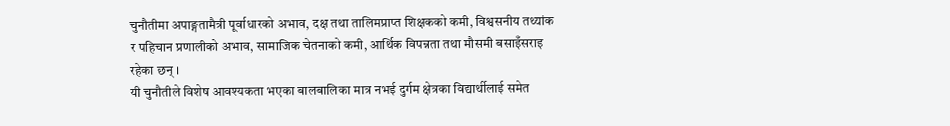चुनौतीमा अपाङ्गतामैत्री पूर्वाधारको अभाव, दक्ष तथा तालिमप्राप्त शिक्षकको कमी, विश्वसनीय तथ्यांक र पहिचान प्रणालीको अभाव, सामाजिक चेतनाको कमी, आर्थिक विपन्नता तथा मौसमी बसाइँसराइ रहेका छन् ।
यी चुनौतीले विशेष आवश्यकता भएका बालबालिका मात्र नभई दुर्गम क्षेत्रका विद्यार्थीलाई समेत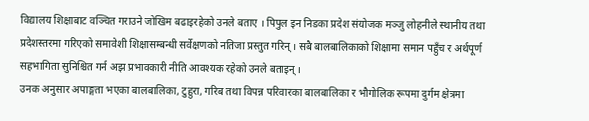विद्यालय शिक्षाबाट वञ्चित गराउने जोखिम बढाइरहेको उनले बताए । पिपुल इन निडका प्रदेश संयोजक मञ्जु लोहनीले स्थानीय तथा प्रदेशस्तरमा गरिएको समावेशी शिक्षासम्बन्धी सर्वेक्षणको नतिजा प्रस्तुत गरिन् । सबै बालबालिकाको शिक्षामा समान पहुँच र अर्थपूर्ण सहभागिता सुनिश्चित गर्न अझ प्रभावकारी नीति आवश्यक रहेको उनले बताइन् ।
उनक अनुसार अपाङ्गता भएका बालबालिका, टुहुरा, गरिब तथा विपन्न परिवारका बालबालिका र भौगोलिक रूपमा दुर्गम क्षेत्रमा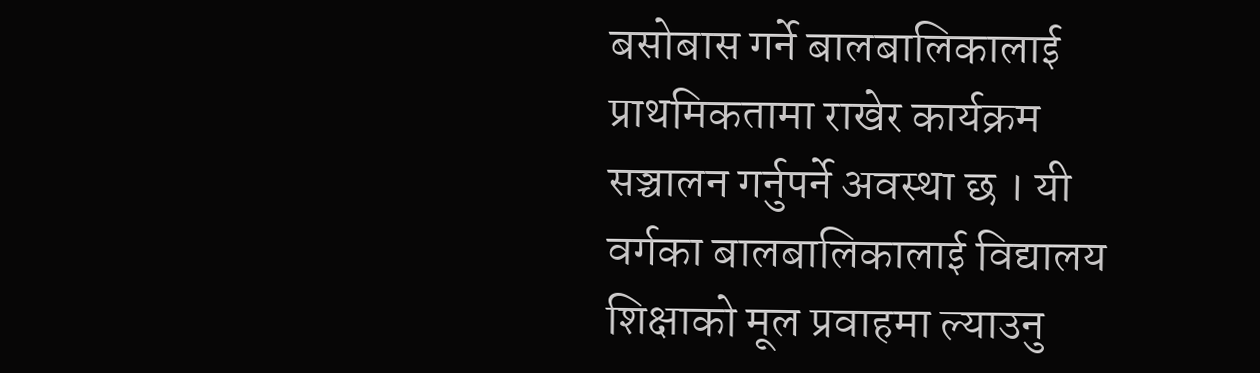बसोबास गर्ने बालबालिकालाई प्राथमिकतामा राखेर कार्यक्रम सञ्चालन गर्नुपर्ने अवस्था छ । यी वर्गका बालबालिकालाई विद्यालय शिक्षाको मूल प्रवाहमा ल्याउनु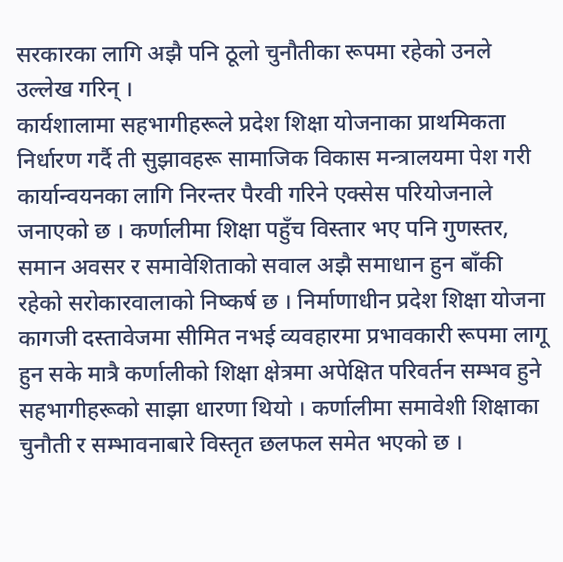सरकारका लागि अझै पनि ठूलो चुनौतीका रूपमा रहेको उनले उल्लेख गरिन् ।
कार्यशालामा सहभागीहरूले प्रदेश शिक्षा योजनाका प्राथमिकता निर्धारण गर्दै ती सुझावहरू सामाजिक विकास मन्त्रालयमा पेश गरी कार्यान्वयनका लागि निरन्तर पैरवी गरिने एक्सेस परियोजनाले जनाएको छ । कर्णालीमा शिक्षा पहुँच विस्तार भए पनि गुणस्तर, समान अवसर र समावेशिताको सवाल अझै समाधान हुन बाँकी रहेको सरोकारवालाको निष्कर्ष छ । निर्माणाधीन प्रदेश शिक्षा योजना कागजी दस्तावेजमा सीमित नभई व्यवहारमा प्रभावकारी रूपमा लागू हुन सके मात्रै कर्णालीको शिक्षा क्षेत्रमा अपेक्षित परिवर्तन सम्भव हुने सहभागीहरूको साझा धारणा थियो । कर्णालीमा समावेशी शिक्षाका चुनौती र सम्भावनाबारे विस्तृत छलफल समेत भएको छ ।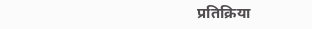प्रतिक्रिया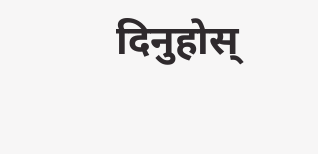दिनुहोस्